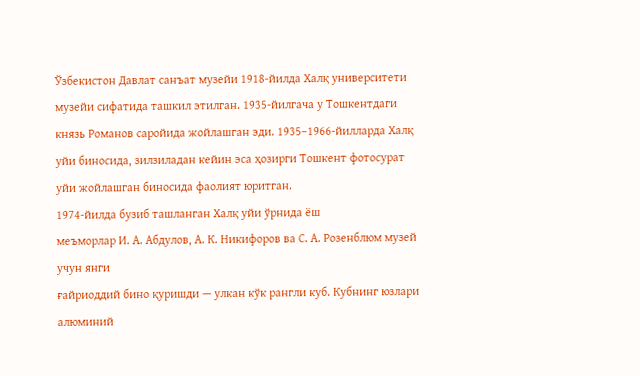Ўзбекистон Давлат санъат музейи 1918-йилда Халқ университети музейи сифатида ташкил этилган. 1935-йилгача у Тошкентдаги князь Романов саройида жойлашган эди. 1935–1966-йилларда Халқ уйи биносида, зилзиладан кейин эса ҳозирги Тошкент фотосурат уйи жойлашган биносида фаолият юритган.
1974-йилда бузиб ташланган Халқ уйи ўрнида ёш
меъморлар И. А. Абдулов, А. К. Никифоров ва С. А. Розенблюм музей учун янги
ғайриоддий бино қуришди — улкан кўк рангли куб. Кубнинг юзлари алюминий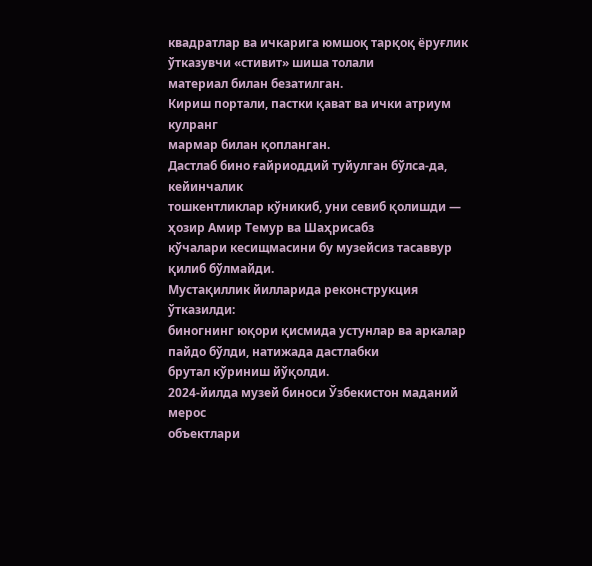квадратлар ва ичкарига юмшоқ тарқоқ ёруғлик ўтказувчи «стивит» шиша толали
материал билан безатилган.
Кириш портали, пастки қават ва ички атриум кулранг
мармар билан қопланган.
Дастлаб бино ғайриоддий туйулган бўлса-да, кейинчалик
тошкентликлар кўникиб, уни севиб қолишди — ҳозир Амир Темур ва Шаҳрисабз
кўчалари кесищмасини бу музейсиз тасаввур қилиб бўлмайди.
Мустақиллик йилларида реконструкция ўтказилди:
биногнинг юқори қисмида устунлар ва аркалар пайдо бўлди, натижада дастлабки
брутал кўриниш йўқолди.
2024-йилда музей биноси Ўзбекистон маданий мерос
объектлари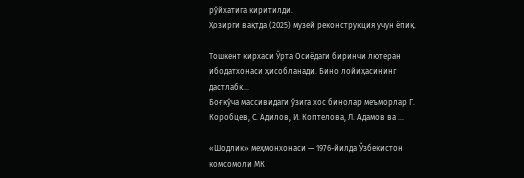рўйхатига киритилди.
Ҳозирги вақтда (2025) музей реконструкция учун ёпиқ.

Тошкент кирхаси Ўрта Осиёдаги биринчи лютеран ибодатхонаси ҳисобланади. Бино лойиҳасининг дастлабк...
Боғкўча массивидаги ўзига хос бинолар меъморлар Г. Коробцев, С. Адилов, И. Коптелова, Л. Адамов ва ...

«Шодлик» меҳмонхонаси — 1976-йилда Ўзбекистон комсомоли МК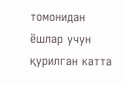томонидан ёшлар учун қурилган катта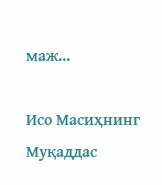маж...

Исо Масиҳнинг Муқаддас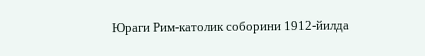Юраги Рим-католик соборини 1912-йилда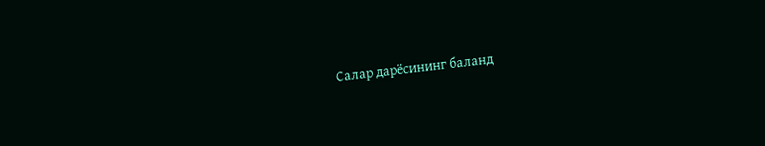Салар дарёсининг баланд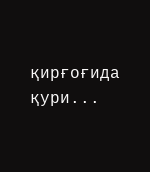қирғоғида қури...